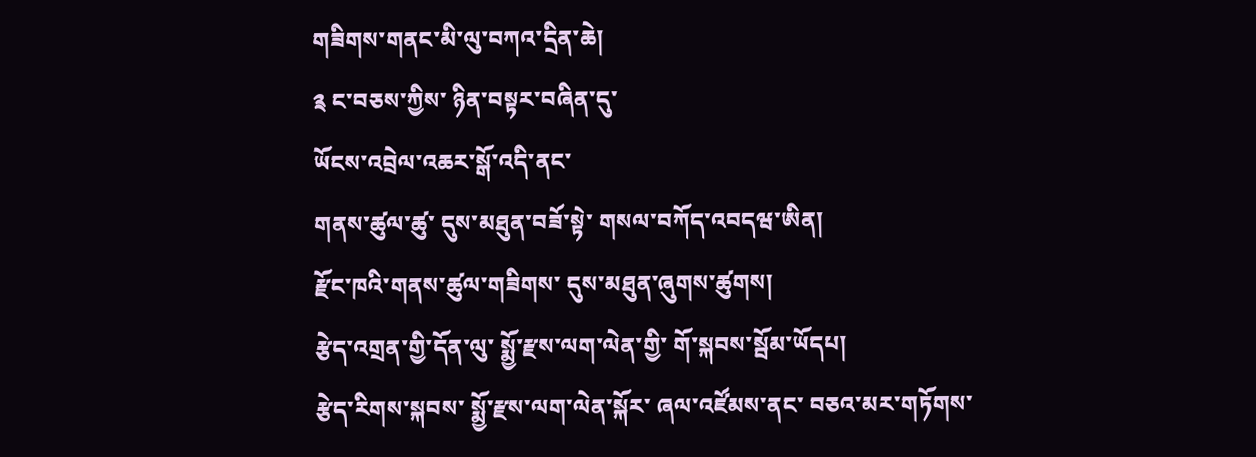གཟིགས་གནང་མི་ལུ་བཀའ་དྲིན་ཆེ།
༉ ང་བཅས་ཀྱིས་ ཉིན་བསྟར་བཞིན་དུ་
ཡོངས་འབྲེལ་འཆར་སྒོ་འདི་ནང་
གནས་ཚུལ་ཚུ་ དུས་མཐུན་བཟོ་སྟེ་ གསལ་བཀོད་འབདཝ་ཨིན།
རྫོང་ཁའི་གནས་ཚུལ་གཟིགས་ དུས་མཐུན་ཞུགས་ཚུགས།
རྩེད་འགྲན་གྱི་དོན་ལུ་ སྨྱོ་རྫས་ལག་ལེན་གྱི་ གོ་སྐབས་སྦོམ་ཡོདཔ།
རྩེད་རིགས་སྐབས་ སྨྱོ་རྫས་ལག་ལེན་སྐོར་ ཞལ་འཛོམས་ནང་ བཅའ་མར་གཏོགས་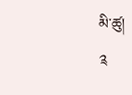མི་ཚུ།
༉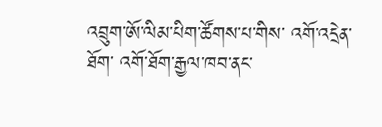འབྲུག་ཨོ་ལིམ་པིག་ཚོགས་པ་གིས་ འགོ་འདྲེན་ཐོག་ འགོ་ཐོག་རྒྱལ་ཁབ་ནང་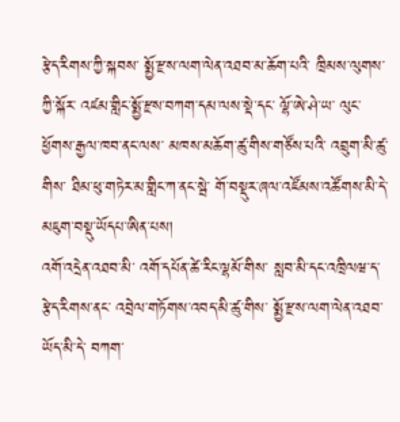རྩེད་རིགས་ཀྱི་སྐབས་ སྨྱོ་རྫས་ལག་ལེན་འཐབ་མ་ཆོག་པའི་ ཁྲིམས་ལུགས་ཀྱི་སྐོར་ འཛམ་གླིང་སྨྱོ་རྫས་བཀག་དམ་ལས་སྡེ་དང་ ལྷོ་ཨེ་ཤེ་ཡ་ ལུང་ཕྱོགས་རྒྱལ་ཁབ་ནང་ལས་ མཁས་མཆོག་ཚུ་གིས་གཙོས་པའི་ འབྲུག་མི་ཚུ་གིས་ ཐིམ་ཕུ་གཏེར་མ་གླིང་ཀ་ནང་སྦེ་ གོ་བསྡུར་ཞལ་འཛོམས་འཚོགས་མི་དེ་ མཇུག་བསྡུ་ཡོདཔ་ཨིན་པས།
འགོ་འདྲེན་འཐབ་མི་ འགོ་དཔོན་ཚེ་རིང་ལྷམོ་གིས་ སླབ་མི་དང་འཁྲིལཝ་ད་ རྩེད་རིགས་ནང་ འབྲེལ་གཏོགས་འབད་མི་ཚུ་གིས་ སྨྱོ་རྫས་ལག་ལེན་འཐབ་ཡོད་མི་དེ་ བཀག་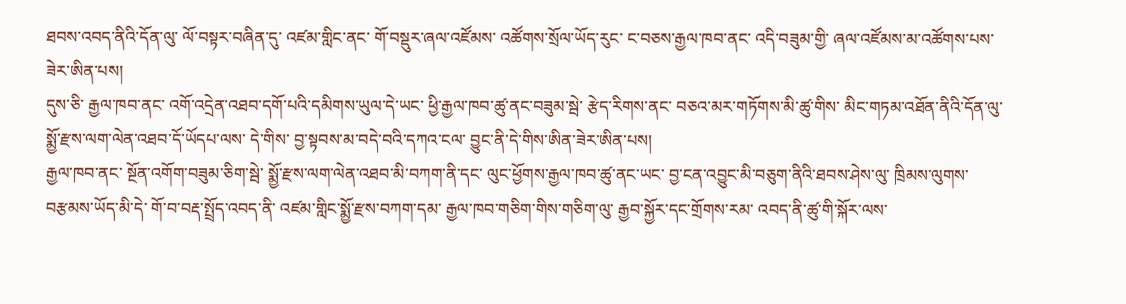ཐབས་འབད་ནིའི་དོན་ལུ་ ལོ་བསྟར་བཞིན་དུ་ འཛམ་གླིང་ནང་ གོ་བསྡུར་ཞལ་འཛོམས་ འཚོགས་སྲོལ་ཡོད་རུང་ ང་བཅས་རྒྱལ་ཁབ་ནང་ འདི་བཟུམ་གྱི་ ཞལ་འཛོམས་མ་འཚོགས་པས་ཟེར་ཨིན་པས།
དུས་ཅི་ རྒྱལ་ཁབ་ནང་ འགོ་འདྲེན་འཐབ་དགོ་པའི་དམིགས་ཡུལ་དེ་ཡང་ ཕྱི་རྒྱལ་ཁབ་ཚུ་ནང་བཟུམ་སྦེ་ རྩེད་རིགས་ནང་ བཅའ་མར་གཏོགས་མི་ཚུ་གིས་ མིང་གཏམ་འཐོན་ནིའི་དོན་ལུ་ སྨྱོ་རྫས་ལག་ལེན་འཐབ་དོ་ཡོདཔ་ལས་ དེ་གིས་ བྱ་སྟབས་མ་བདེ་བའི་དཀའ་ངལ་ བྱུང་ནི་དེ་གིས་ཨིན་ཟེར་ཨིན་པས།
རྒྱལ་ཁབ་ནང་ སྔོན་འགོག་བཟུམ་ཅིག་སྦེ་ སྨྱོ་རྫས་ལག་ལེན་འཐབ་མི་བཀག་ནི་དང་ ལུང་ཕྱོགས་རྒྱལ་ཁབ་ཚུ་ནང་ཡང་ བྱ་ངན་འབྱུང་མི་བཅུག་ནིའི་ཐབས་ཤེས་ལུ་ ཁྲིམས་ལུགས་བརྩམས་ཡོད་མི་དེ་ གོ་བ་བརྡ་སྤྲོད་འབད་ནི་ འཛམ་གླིང་སྨྱོ་རྫས་བཀག་དམ་ རྒྱལ་ཁབ་གཅིག་གིས་གཅིག་ལུ་ རྒྱབ་སྐྱོར་དང་གྲོགས་རམ་ འབད་ནི་ཚུ་གི་སྐོར་ལས་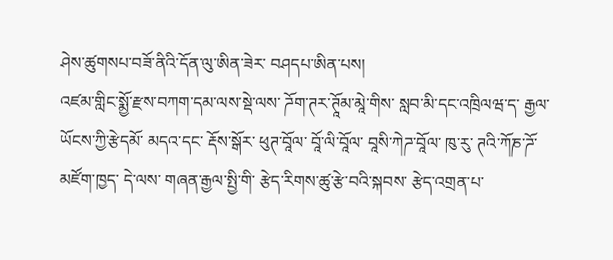ཤེས་ཚུགསཔ་བཟོ་ནིའི་དོན་ལུ་ཨིན་ཟེར་ བཤདཔ་ཨིན་པས།
འཛམ་གླིང་སྨྱོ་རྫས་བཀག་དམ་ལས་སྡེ་ལས་ ཌོག་ཊར་ཊཱོམ་མཱེ་གིས་ སླབ་མི་དང་འཁྲིལཝ་ད་ རྒྱལ་ཡོངས་ཀྱི་རྩེདམོ་ མདའ་དང་ རྡོས་སྒོར་ ཕུཊ་བཱོལ་ བཱོ་ལི་བཱོལ་ བཱསི་ཀེཌ་བཱོལ་ ཁུ་རུ་ ཊའི་ཀོཎ་ཌོ་ མཛོག་ཁྱད་ དེ་ལས་ གཞན་རྒྱལ་སྤྱི་གི་ རྩེད་རིགས་ཚུ་རྩེ་བའི་སྐབས་ རྩེད་འགྲན་པ་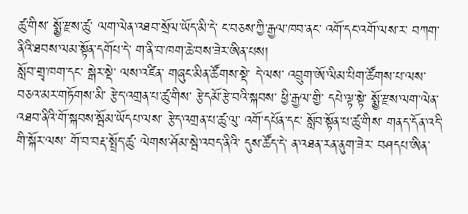ཚུ་གིས་ སྨྱོ་རྫས་ཚུ་ ལག་ལེན་འཐབ་སྲོལ་ཡོད་མི་དེ་ ང་བཅས་ཀྱི་རྒྱལ་ཁབ་ནང་ འགོ་དང་འགོ་ལས་ར་ བཀག་ནིའི་ཐབས་ལམ་སྟོན་དགོཔ་དེ་ ག་ནི་བ་ཁག་ཆེ་བས་ཟེར་ཨིན་པས།
སློབ་གྲྭ་ཁག་དང་ སྒེར་སྡེ་ ལས་འཛིན་ གཞུང་མིན་ཚོགས་སྡེ་ དེ་ལས་ འབྲུག་ཨོ་ལིམ་པིག་ཚོགས་པ་ལས་ བཅའ་མར་གཏོགས་མི་ རྩེད་འགྲན་པ་ཚུ་གིས་ རྩེདམོ་རྩེ་བའི་སྐབས་ ཕྱི་རྒྱལ་གྱི་ དཔེ་ལྟ་སྟེ་ སྨྱོ་རྫས་ལག་ལེན་འཐབ་ནིའི་གོ་སྐབས་སྦོམ་ཡོདཔ་ལས་ རྩེད་འགྲན་པ་ཚུ་ལུ་ འགོ་དཔོན་དང་ སློབ་སྟོན་པ་ཚུ་གིས་ གནད་དོན་འདི་གི་སྐོར་ལས་ གོ་བ་བརྡ་སྤྲོད་ཚུ་ ལེགས་ཤོམ་སྦེ་འབད་ནིའི་ དུས་ཚོད་དེ་ ན་འཐན་རན་ནུག་ཟེར་ བཤདཔ་ཨིན་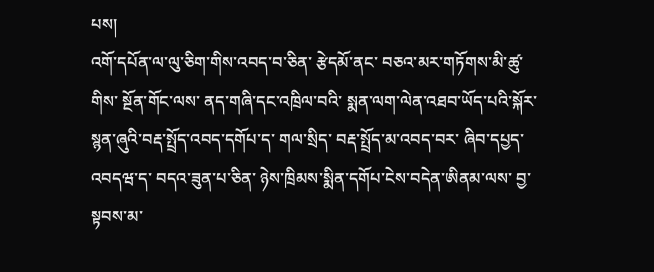པས།
འགོ་དཔོན་ལ་ལུ་ཅིག་གིས་འབད་བ་ཅིན་ རྩེདམོ་ནང་ བཅའ་མར་གཏོགས་མི་ཚུ་གིས་ སྔོན་གོང་ལས་ ནད་གཞི་དང་འཁྲིལ་བའི་ སྨན་ལག་ལེན་འཐབ་ཡོད་པའི་སྐོར་ སྙན་ཞུའི་བརྡ་སྤྲོད་འབད་དགོཔ་ད་ གལ་སྲིད་ བརྡ་སྤྲོད་མ་འབད་བར་ ཞིབ་དཔྱད་འབདཝ་ད་ བདའ་ཟུན་པ་ཅིན་ ཉེས་ཁྲིམས་སྨིན་དགོཔ་ངེས་བདེན་ཨིནམ་ལས་ བྱ་སྟབས་མ་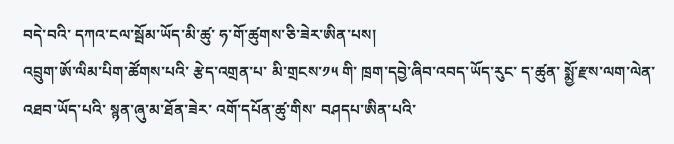བདེ་བའི་ དཀའ་ངལ་སྦོམ་ཡོད་མི་ཚུ་ ཧ་གོ་ཚུགས་ཅི་ཟེར་ཨིན་པས།
འབྲུག་ཨོ་ལིམ་པིག་ཚོགས་པའི་ རྩེད་འགྲན་པ་ མི་གྲངས་༡༥ གི་ ཁྲག་དབྱེ་ཞིབ་འབད་ཡོད་རུང་ ད་ཚུན་ སྨྱོ་རྫས་ལག་ལེན་འཐབ་ཡོད་པའི་ སྙན་ཞུ་མ་ཐོན་ཟེར་ འགོ་དཔོན་ཚུ་གིས་ བཤདཔ་ཨིན་པའི་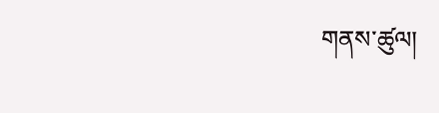གནས་ཚུལ།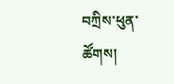བཀྲིས་ཕུན་ཚོགས།